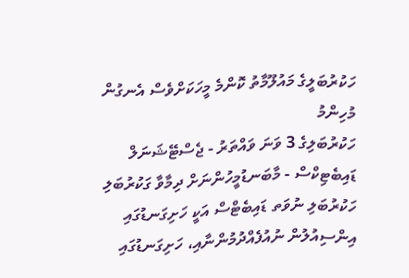ހަކުރުބަލީގެ މައުލޫމާތު ކޮންމެ މީހަކަށްވެސް އެނގުން މުހިންމު
ހަކުރުބަލިގެ 3 ވަނަ ވައްތަރު - ޖެސްޓޭޝަނަލް ޑައިބެޓިކްސް - މާބަނޑުމީހުންނަށް ދިމާވާ ގަކުރުބަލި
ހަކުރުބަލި ނުވަތ ޑައިބެޓްސް އަކީ ހަށިގަނޑުގައި އިންސިއުލުން ނުއުފެއްދުމުންނާއި، ހަށިގަނޑުގައި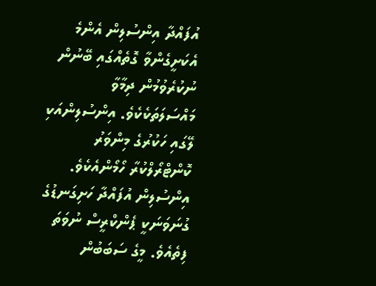އުފައްދާ އިންސުލިން އެންމެ އެކަށީގެންވާ ގޮތެއްގައި ބޭނުން ނުކުރެވުމުން ދިމާވާ މައްސަލަތަކެކެވެ. އިންސުލިންއަކި ލޭގައި ހަކުރުގެ މިންވަރު ކޮންޓްރޯލްކުރާ ހޯމޯންއެކެވެ. އިންސުލިން އުފައްދާ ހަށިގަނޑުގެ ގުނަވަނަކީ ޕެންކްރީސް ނުވަތަ ފިތެއެވެ. މީގެ ސަބަބުން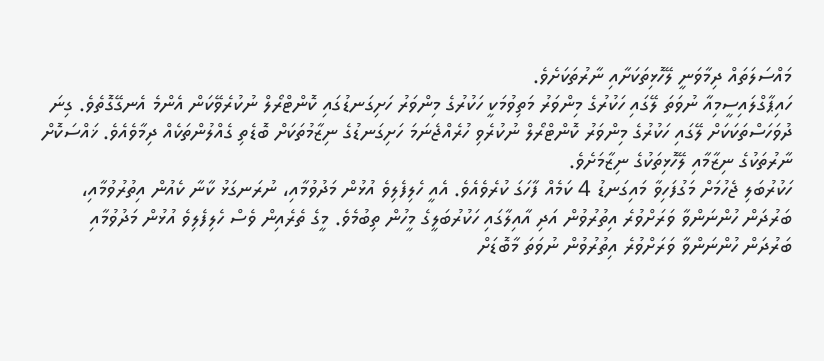މައްސަލަތައް ދިމާވަނީ ލޭހޮޅިތަކަށާއި ނާރުތަކަށެވެ.
ހައިޕާގްލައިސީމިއާ ނުވަތަ ލޭގައި ހަކުރުގެ މިންވަރު މަތިވުމަކީ ހަކުރުގެ މިންވަރު ހަށިގަނޑުގައި ކޮންޓްރޯލް ނުކުރެވޭކަން އެންމެ އެނގޭގޮތެވެ. ގިނަ ދުވަހަސްތަކަކަށް ލޭގައި ހަކުރުގެ މިންވަރު ކޮންޓްރޯލް ނުކުރެވި ހުރެއްޖެނަމަ ހަށިގަނޑުގެ ނިޒާމުތަކަށް ބޮޑެތި ގެއްލުންތަކެއް ދިމާވެއެވެ. ޚައްސަކޮށް ނާރުތަކުގެ ނިޒާމާއި ލޭހޮޅިތަކުގެ ނިޒާމަށެވެ.
ހަކުރުބަލި ޖެހުމަށް މަގުފަހިވާ މައިގަނޑު 4 ކަމެއް ފާހަގަ ކުރެވެއެވެ. އެއީ ހެލިފެލިވެ އުޅުން މަދުވުމާއި، ނުރަނގަޅު ކާނާ ކެއުން އިތުރުވުމާއި، ބަރުދަން ހުންނަންވާ ވަރަށްވުރެ އިތުރުވުން އަދި އާއިލާގައި ހަކުރުބަލީގެ މީހުން ތިބުމެވެ. މީގެ ތެރެއިން ވެސް ހެލިފެލިވެ އުޅުން މަދުވުމާއި ބަރުދަން ހުންނަންވާ ވަރަށްވުރެ އިތުރުވުން ނުވަތަ މާބޮޑަށް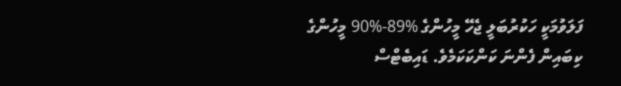ފަލަވުމަކީ ހަކުރުބަލީ ޖެހޭ މީހުންގެ %89-%90 މީހުންގެ ކިބައިން ފެންނަ ކަންކަކަމެވެ. ޑައިބެޓްސް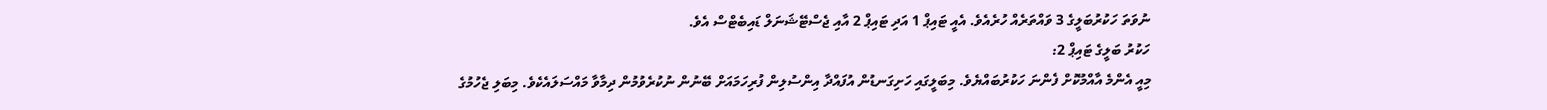ނުވަތަ ހަކުރުބަލީގެ 3 ވައްތަރެއް ހުރެއެވެ. އެއީ ޓައިޕް 1 އަދި ޓައިޕް 2 އާއި ޖެސްޓޭޝަނަލް ޑައިބެޓްސް އެވެ.
ހަކުރު ބަލީގެ ޓައިޕް 2:
މިއީ އެންމެ އާއްމުކޮށް ފެންނަ ހަކުރުބައްޔެވެ. މިބަލީގައި ހަށިގަނޑުން އުފައްދާ އިންސުލިން ފުރިހަމައަށް ބޭނުން ނުކުރެވުމުން ދިމާވާ މައްސަލައެކެވެ. މިބަލި ޖެހުމުގެ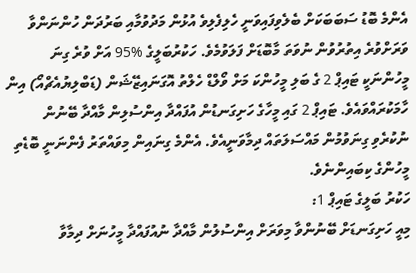އެންމެ ބޮޑު ސަބަބަކަށް ބެލެވިފައިވަނީ ހެލިފެލިވެ އުޅުން މަދުވުމާއި ބަރުދަން ހުންނަންވާ ވަރަށްވުރެ އިތުރުވުން ނުވަތަ މާބޮޑަށް ފަލަވުމެވެ. ހަކުރުބަލީގެ %95 އަށް ވުރެ ގިނަ މީހުންނަކީ ޓައިޕް 2 ގެ ބަލި މީހުންކަ މަށް ވޯލްޑް ހެލްތު އޮގަނައިޒޭޝަން (ޑަބްލިޔުއެޗްއޯ) އިން ހާމަކުރައްވައެވެ. ޓައިޕް 2 ގައި މީހާގެ ހަށިގަނޑުން އުފައްދާ އިންސުލިން މާއްދާ ބޭނުން ނުކުރެވި ގިނަވުމުން މައްސަލަތައް ދިމާވަނީއެވެ. އެންމެ ގިނައިން މިވައްތަރު ފެންނަނީ ބޮޑެތި މީހުންގެ ކިބައިންނެވެ.
ހަކުރު ބަލީގެ ޓައިޕް 1:
މިއީ ހަށިގަނޑަށް ބޭނުންވާ މިވަރަށް އިންސުލުން މާއްދާ ނުއުފައްދާ މީހުނަށް ދިމާވާ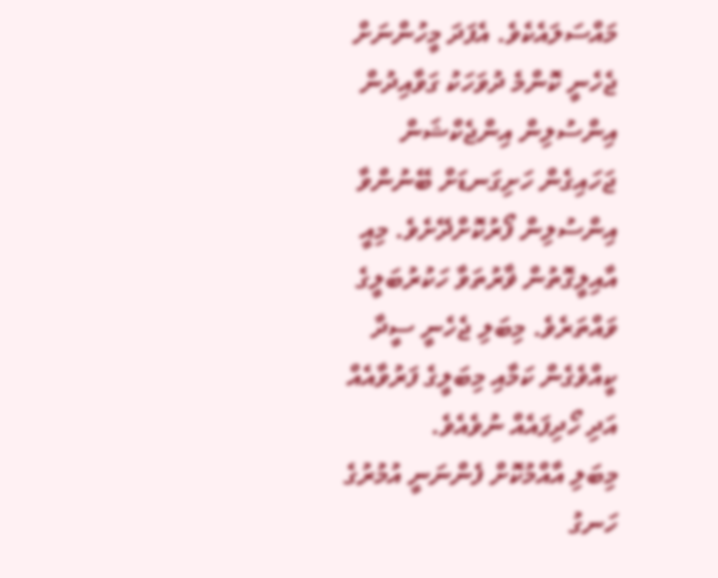މައްސަލައެކެވެ. އެފަދަ މީހުންނަށް ޖެހެނީ ކޮންމެ ދުވަހަކު ގަވާއިދުން އިންސުލިން އިންޖެކްޝަން ޖަހައިގެން ހަށިގަނޑަށް ބޭނުންވާ އިންސުލިން ފޯރުކޮށްދޭށެވެ. މިއީ އާއިލީގޮތުން ޥާރުތަވާ ހަކުރުބަލީގެ ވައްތަރެވެ. މިބަލި ޖެހެނީ ސީދާ ކީއްވެގެން ކަމާއި މިބަލީގެ ފަރުވާއެއް އަދި ހޯދިފައެއް ނުވެއެވެ.
މިބަލި އާއްމުކޮށް ފެންނަނީ އުމުރުގެ ހަނގު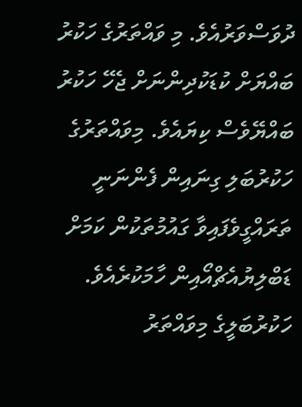ދުވަސްވަރުއެވެ. މި ވައްތަރުގެ ހަކުރު ބައްޔަށް ކުޑަކުދިންނަށް ޖެހޭ ހަކުރު ބައްޔޭވެސް ކިޔައެވެ. މިވައްތަރުގެ ހަކުރުބަލި ގިނައިން ފެންނަނީ ތަރައްގީވެފައިވާ ގައުމުތަކުން ކަމަށް ޑަބްލިޔުއެޗްއޯއިން ހާމަކުރެއެވެ. ހަކުރުބަލީގެ މިވައްތަރު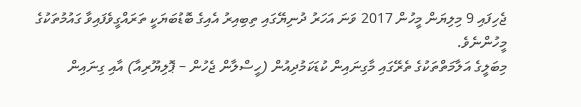ޖެހިފައި 9 މިލިޔަން މީހުން 2017 ވަނަ އަހަރު ދުނިޔޭގައި ތިބިއިރު އެއިގެ ބޮޑުބަޔަކީ ތަރައްގީވެފައިވާ ގައުމުތަކުގެ މީހުންނެވެ.
މިބަލީގެ އަލާމަތްތަކުގެ ތެރޭގައި މާގިނައިން ކުޑަކަމުދިއުން (ހީސްލާން ޖެހުން – ޕޮލިޔޫރިއާ) އާއި ގިނައިން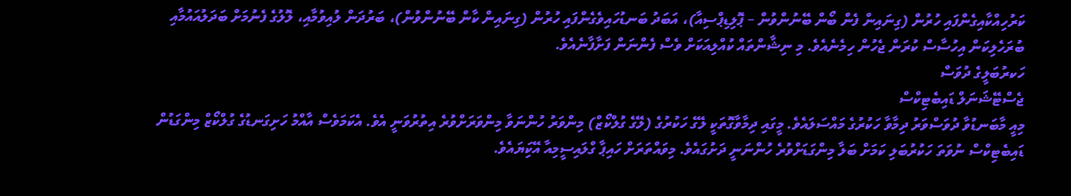ކަރުހިއްކާއިގެންފައި ހުރުން (ގިނައިން ފެން ބޯން ބޭނުންވުން – ޕޮލިޑިޕްސިއާ)، އަބަދު ބަނޑުހައިވެގެންފައި ހުރުން (ގިނައިން ކާން ބޭނުންވުން)، ބަރުދަން ލުއިވުމާއި، ލޮލުގެ ފެނުމަށް ބަދަލުއައުމާއި ބުރަހެލިކަން އިހުސާސް ކުރަން ޖެހުން ހިމެނެއެވެ. މި ނިޝާންތައް ކުއްލިއަކަށް ވެސް ފެންނަން ފަށާފާނެއެވެ.
ހަކރުބަލީގެ ދުވަސް
ޖެސްޓޭޝަނަލް ޑައިބެޓިކްސް
މިއީ މާބަނޑުވާ ދުވަސްވަރު ދިމާވާ ހަކުރުގެ މައްސަލައެވެ. މީގައި ދިމާވާގޮތަކީ ލޭގެ ހަކުރުގެ (ލޭގެ ގުލްކޯޒް) މިންވަރު ހުންނަވާ މިންވަރަށްވުރެ އިތުރުވަނީ އެވެ. އެކަމަވެސް އާއްމު ހަށިގަނޑުގެ ގުލްކޯޒް މިންގަޑުން ޑައިބެޓިކްސް ނުވަތަ ހަކުރުބަލި ކަމަށް ބަލާ މިންގަޑަށްވުރެ ހުންނަނީ ދަށުގައެވެ. މިވައްތަރަށް ހައިޕާ ގްލައިސީމިއާ އޭކަިޔައެވެ.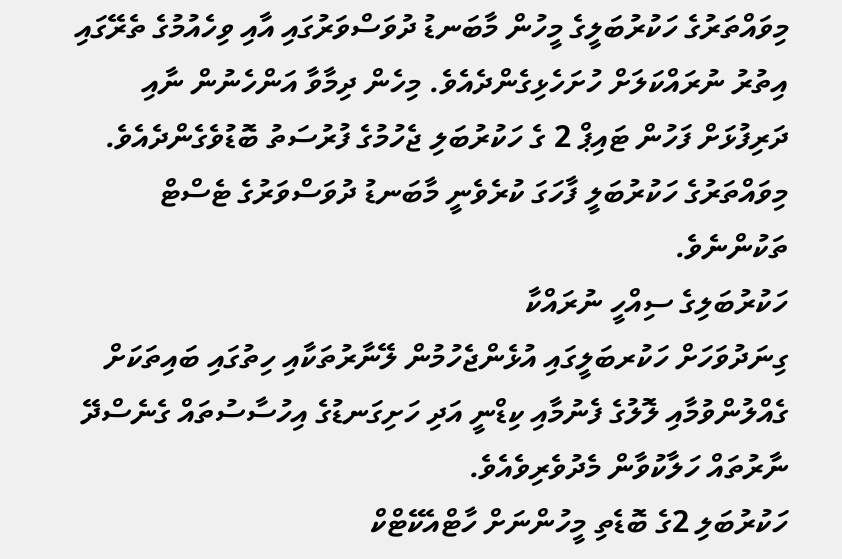މިވައްތަރުގެ ހަކުރުބަލީގެ މީހުން މާބަނޑު ދުވަސްވަރުގައި އާއި ވިހެއުމުގެ ތެރޭގައި އިތުރު ނުރައްކަލަށް ހުށަހެޅިގެންދެއެވެ. މިހެން ދިމާވާ އަންހެނުން ނާއި ދަރިފުޅަށް ފަހުން ޓައިޕް 2 ގެ ހަކުރުބަލި ޖެހުމުގެ ފުރުސަތު ބޮޑުވެގެންދެއެވެ. މިވައްތަރުގެ ހަކުރުބަލީ ފާހަގަ ކުރެވެނީ މާބަނޑު ދުވަސްވަރުގެ ޓެސްޓް ތަކުންނެވެ.
ހަކުރުބަލިގެ ސިއްހީ ނުރައްކާ
ގިނަދުވަހަށް ހަކުރބަލީގައި އުޅެންޖެހުމުން ލޭނާރުތަކާއި ހިތުގައި ބައިތަކަށް ގެއްލުންވުމާއި ލޮލުގެ ފެނުމާއި ކިޑްނީ އަދި ހަށިގަނޑުގެ އިހުސާސުތައް ގެނެސްދޭ ނާރުތައް ހަލާކުވާން މެދުވެރިވެއެވެ.
ހަކުރުބަލި 2ގެ ބޮޑެތި މީހުންނަށް ހާޓްއެކޭޓްކް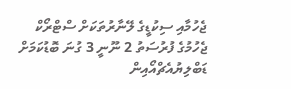ޖެހުމާއި ސިކުޑީގެ ލޭނާރުތަކަށް ސްޓްރޯކް ޖެހުމުގެ ފުރުސަތު 2 ނޫނީ 3 ގުނަ ބޮޑުކަމަށް ޑަބްލިޔުއެޗްއޯއިން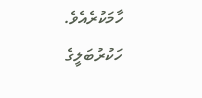ހާމަކުރެއެވެ.
ހަކުރުބަލީގެ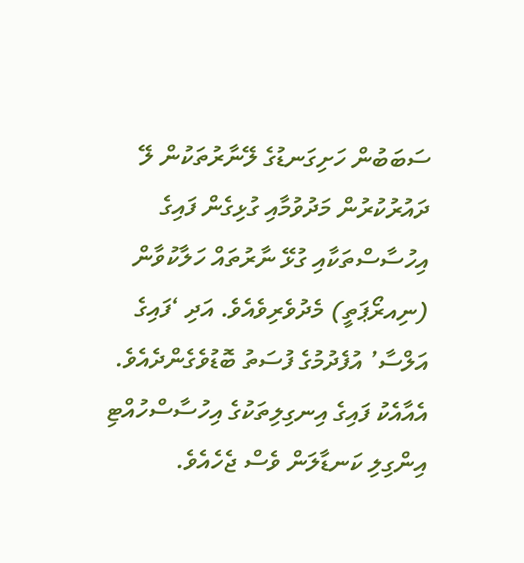ސަބަބުން ހަށިގަނޑުގެ ލޭނާރުތަކުން ލޭ ދައުރުކުރުން މަދުވުމާއި ގުޅިގެން ފައިގެ އިހުސާސްތަކާއި ގުޅޭ ނާރުތައް ހަލާކުވާން (ނިއރޯޕަތީ) މެދުވެރިވެއެވެ. އަދި ‘ފައިގެ އަލްސާ’ އުފެދުމުގެ ފުސަތު ބޮޑުވެގެންދެއެވެ. އެއާއެކު ފައިގެ އިނގިލިތަކުގެ އިހުސާސްހުއްޓި އިންގިލި ކަނޑާލަން ވެސް ޖެހެއެވެ.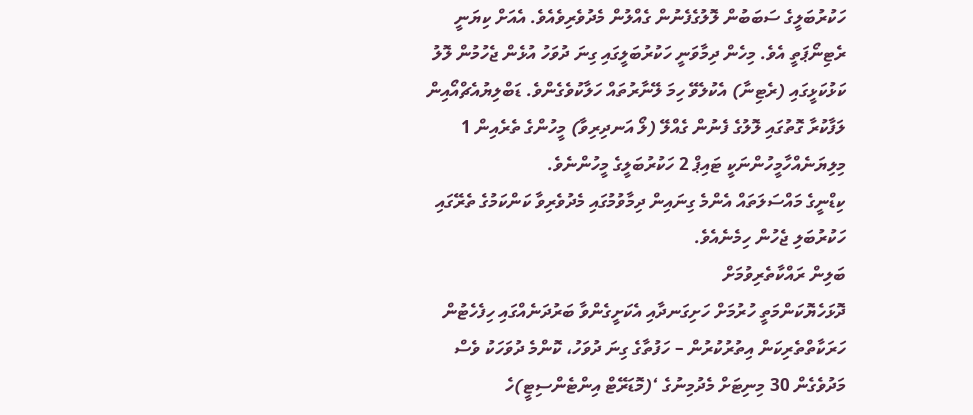ހަކުރުބަލީގެ ސަބަބުން ލޮލުގެފެނުން ގެއްލުން މެދުވެރިވެއެވެ. އެއަށް ކިޔަނީ ރެޓިނޯޕަތީ އެވެ. މިހެން ދިމާވަނީ ހަކުރުބަލީގައި ގިނަ ދުވަހު އުޅެން ޖެހުމުން ލޮލު ކަޅުކަޅީގައި (ރެޓިނާ) އެކުލެވޭ ހިމަ ލޭނާރުތައް ހަލާކުވެގެންވެ. ޑަބްލިޔުއެޗްއޯއިން ލަފާކުރާ ގޮތުގައި ލޮލުގެ ފެނުން ގެއްލޭ (ލޯ އަނދިރިވާ) މީހުންގެ ތެރެއިން 1 މިލިޔަނެއްހާމީހުންނަކީ ޓައިޕް 2 ހަކުރުބަލީގެ މީހުންނެވެ.
ކިޑްނީގެ މައްސަލަތައް އެންމެ ގިނައިން ދިމާވުމުގައި މެދުވެރިވާ ކަންކަމުގެ ތެރޭގައި ހަކުރުބަލި ޖެހުން ހިމެނެއެވެ.
ބަލިން ރައްކާތެރިވުމަށް
ދޮޅަހެޔޮކަންމަތީ ހުރުމަށް ހަށިގަނދާއި އެކަށީގެންވާ ބަރުދަނެއްގައި ހިފެހެޓުން
ހަރަކާތްތެރިކަން އިތުރުކުރުން – ހަފުތާގެ ގިނަ ދުވަހު، ކޮންމެ ދުވަހަކު ވެސް މަދުވެގެން 30 މިނިޓަށް މެދުމިނުގެ ‘(މޮޑަރޭޓް އިންޓެންސިޓީ)ހެ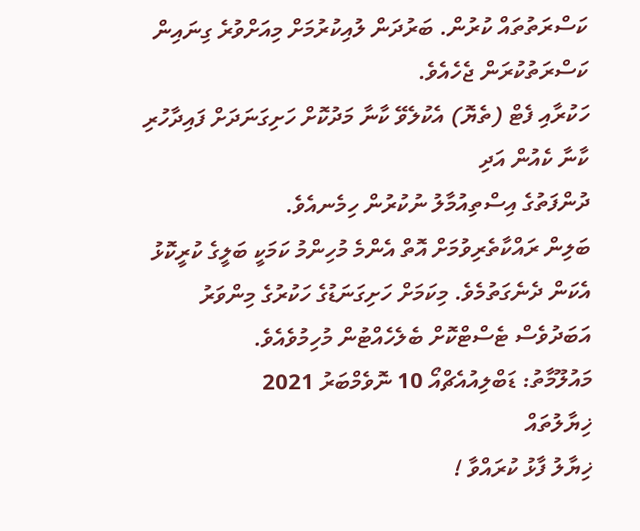ކަސްރަތުތައް ކުރުން. ބަރުދަން ލުއިކުރުމަށް މިއަށްވުރެ ގިނައިން ކަސްރަތުކުރަން ޖެހެއެވެ.
ހަކުރާއި ފެޓް (ތެޔޮ) އެކުލެވޭ ކާނާ މަދުކޮށް ހަށިގަނަދަށް ފައިދާހުރި ކާނާ ކެއުން އަދި
ދުންފަތުގެ އިސްތިއުމާލު ނުކުރުން ހިމެނއެވެ.
ބަލިން ރައްކާތެރިވުމަށް އޮތް އެންމެ މުހިންމު ކަމަކީ ބަލީގެ ކުރީކޮޅު އެކަން ދެނެގަތުމެވެ. މިކަމަށް ހަށިގަނަޑުގެ ހަކުރުގެ މިންވަރު އަބަދުވެސް ޓެސްޓްކޮށް ބެލެހެއްޓުން މުހިމުވެއެވެ.
މައުލޫމާތު: ޑަބްލިއުއެޗްއޯ 10 ނޮވެމްބަރު 2021
ޚިޔާލުތައް
ޚިޔާލު ފާޅު ކުރައްވާ !